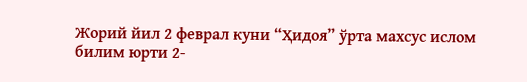Жорий йил 2 феврал куни “Ҳидоя” ўрта махсус ислом билим юрти 2-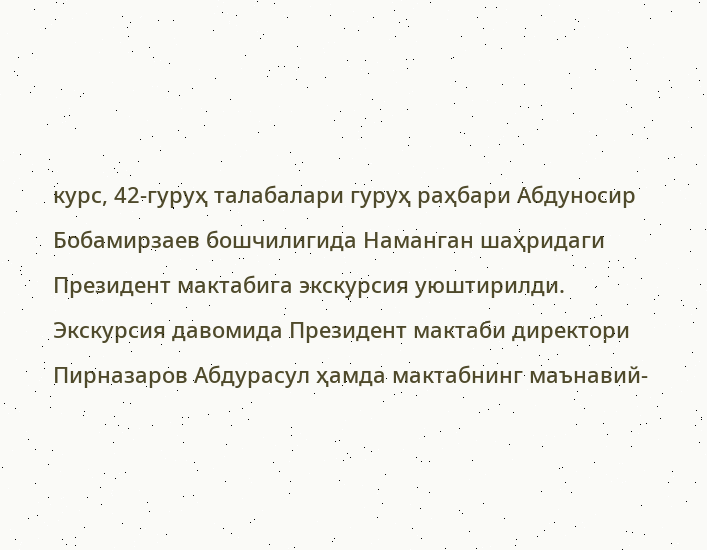курс, 42-гуруҳ талабалари гуруҳ раҳбари Абдуносир Бобамирзаев бошчилигида Наманган шаҳридаги Президент мактабига экскурсия уюштирилди.
Экскурсия давомида Президент мактаби директори Пирназаров Абдурасул ҳамда мактабнинг маънавий-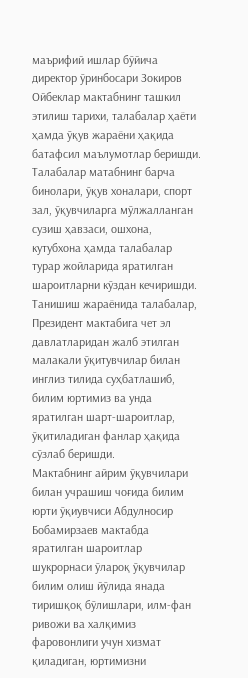маърифий ишлар бўйича директор ўринбосари Зокиров Ойбеклар мактабнинг ташкил этилиш тарихи, талабалар ҳаёти ҳамда ўқув жараёни ҳақида батафсил маълумотлар беришди. Талабалар матабнинг барча бинолари, ўқув хоналари, спорт зал, ўқувчиларга мўлжалланган сузиш ҳавзаси, ошхона, кутубхона ҳамда талабалар турар жойларида яратилган шароитларни кўздан кечиришди.
Танишиш жараёнида талабалар, Президент мактабига чет эл давлатларидан жалб этилган малакали ўқитувчилар билан инглиз тилида суҳбатлашиб, билим юртимиз ва унда яратилган шарт-шароитлар, ўқитиладиган фанлар ҳақида сўзлаб беришди.
Мактабнинг айрим ўқувчилари билан учрашиш чоғида билим юрти ўқиувчиси Абдулносир Бобамирзаев мактабда яратилган шароитлар шукрорнаси ўлароқ ўқувчилар билим олиш йўлида янада тиришқоқ бўлишлари, илм-фан ривожи ва халқимиз фаровонлиги учун хизмат қиладиган, юртимизни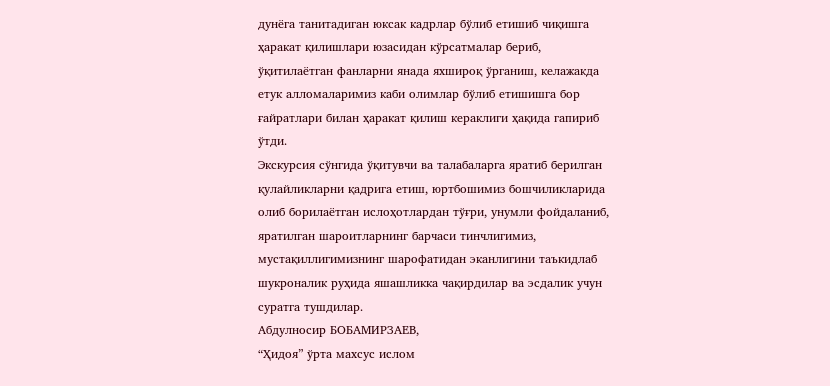дунёга танитадиган юксак кадрлар бўлиб етишиб чиқишга ҳаракат қилишлари юзасидан кўрсатмалар бериб, ўқитилаётган фанларни янада яхшироқ ўрганиш, келажакда етук алломаларимиз каби олимлар бўлиб етишишга бор ғайратлари билан ҳаракат қилиш кераклиги ҳақида гапириб ўтди.
Экскурсия сўнгида ўқитувчи ва талабаларга яратиб берилган қулайликларни қадрига етиш, юртбошимиз бошчиликларида олиб борилаётган ислоҳотлардан тўғри, унумли фойдаланиб, яратилган шароитларнинг барчаси тинчлигимиз, мустақиллигимизнинг шарофатидан эканлигини таъкидлаб шукроналик руҳида яшашликка чақирдилар ва эсдалик учун суратга тушдилар.
Абдулносир БОБАМИРЗАЕВ,
“Ҳидоя” ўрта махсус ислом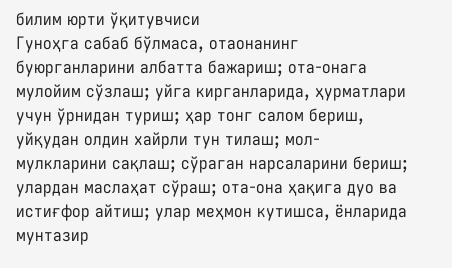билим юрти ўқитувчиси
Гуноҳга сабаб бўлмаса, отаонанинг буюрганларини албатта бажариш; ота-онага мулойим сўзлаш; уйга кирганларида, ҳурматлари учун ўрнидан туриш; ҳар тонг салом бериш, уйқудан олдин хайрли тун тилаш; мол-мулкларини сақлаш; сўраган нарсаларини бериш; улардан маслаҳат сўраш; ота-она ҳақига дуо ва истиғфор айтиш; улар меҳмон кутишса, ёнларида мунтазир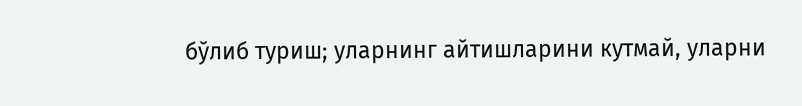бўлиб туриш; уларнинг айтишларини кутмай, уларни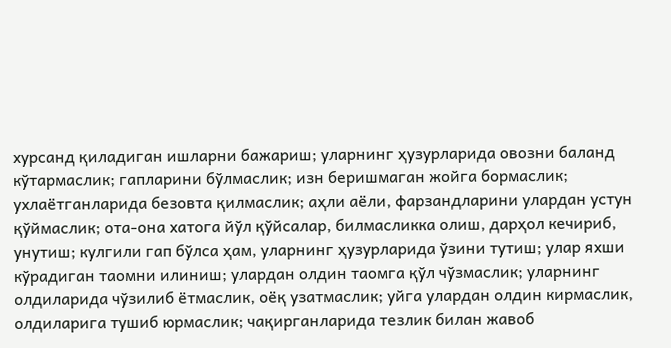хурсанд қиладиган ишларни бажариш; уларнинг ҳузурларида овозни баланд кўтармаслик; гапларини бўлмаслик; изн беришмаган жойга бормаслик; ухлаётганларида безовта қилмаслик; аҳли аёли, фарзандларини улардан устун қўймаслик; ота-она хатога йўл қўйсалар, билмасликка олиш, дарҳол кечириб, унутиш; кулгили гап бўлса ҳам, уларнинг ҳузурларида ўзини тутиш; улар яхши кўрадиган таомни илиниш; улардан олдин таомга қўл чўзмаслик; уларнинг олдиларида чўзилиб ётмаслик, оёқ узатмаслик; уйга улардан олдин кирмаслик, олдиларига тушиб юрмаслик; чақирганларида тезлик билан жавоб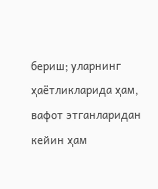бериш; уларнинг ҳаётликларида ҳам, вафот этганларидан кейин ҳам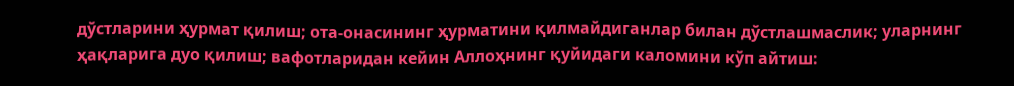дўстларини ҳурмат қилиш; ота-онасининг ҳурматини қилмайдиганлар билан дўстлашмаслик; уларнинг ҳақларига дуо қилиш; вафотларидан кейин Аллоҳнинг қуйидаги каломини кўп айтиш: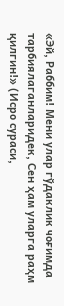«Эй, Раббим! Мени улар гўдаклик чоғимда тарбиялаганларидек, Сен ҳам уларга раҳм қилгин!» (Исро сураси,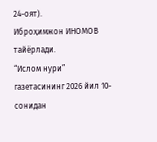24-оят).
Иброҳимжон ИНОМОВ тайёрлади.
“Ислом нури” газетасининг 2026 йил 10-сонидан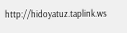http://hidoyatuz.taplink.ws